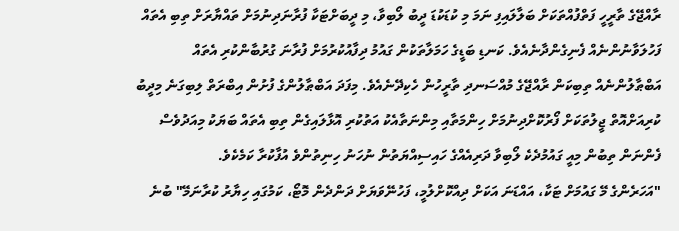ރާއްޖޭގެ ތާރީހީ ފަތްފުއްތަކަށް ބަލާލައިފި ނަމަ މި ކުޑަކުޑަ ދީބު ލޯބިވާ، މި ދީބަށްޓަކާ ފުރާނަދިނުމަށް ތައްޔާރަށް ތިބި އެތައް ފަހުލަވާނުންނެއް ފެނިގެންދާނެއެވެ. ކަނޑި ބަޑީގެ ހަމަލާތަކުން ގައުމު ދިފާއުކުރުމަށް ފުރާނަ ގުރުބާންކުރި އެތައް އަބްޠާލުންނެއް ތިބިކަން ރާއްޖޭގެ މުއްސަނދި ތާރީހުން ހެކިދޭނެއެވެ. މިފަދަ އަބްޠާލުންގެ ފުށުން އިބްރަތް ލިބިގަނެ މިދީބު ކުރިއަށްއޮތް ޖީލުތަކަށް ފޯރުކޮށްދިނުމަށް ހިންމަތާއި މިންނަތާއެކު އަތުކުރި އޮޅާލައިގެން ތިބި އެތައް ބަޔަކު މިއަދުވެސް ފެންނަން ތިބުން މިއީ ގައުމުދެކެ ލޯބިވާ ދަރިއެއްގެ ހައިސިއްޔަތުން ނުހަނު ހިނިތުންވެ އުފާކުރާ ކަމެކެވެ.
"އަހަރެންގެ މޭ ގައުމަށް ޓަކާ، އައްޑަނަ އަކަށް ދިއްކޮށްލުމީ، ފަހުނޭވަޔަށް ދަންދެން މޮޓޯ، ކަމުގައި ހިޔާރު ކުރާނަމޭ" ބުނެ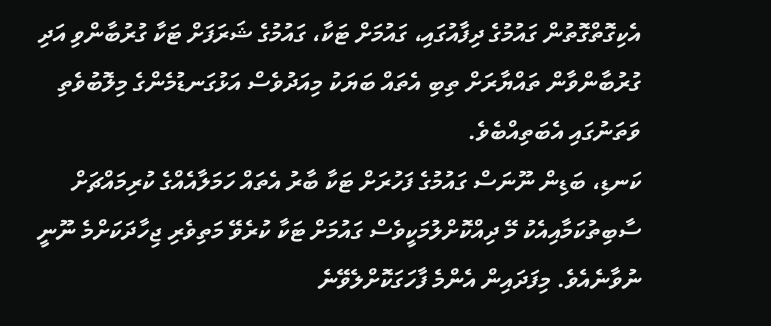އެކިގޮތްގޮތުން ގައުމުގެ ދިފާއުގައި، ގައުމަށް ޓަކާ، ގައުމުގެ ޝަރަފަށް ޓަކާ ގުރުބާންވި އަދި ގުރުބާންވާން ތައްޔާރަށް ތިބި އެތައް ބަޔަކު މިއަދުވެސް އަޅުގަނޑުމެންގެ މިލޮބުވެތި ވަތަނުގައި އެބަތިއްބެވެ.
ކަނޑި، ބަޑިން ނޫނަސް ގައުމުގެ ފަހުރަށް ޓަކާ ބާރު އެތައް ހަމަލާއެއްގެ ކުރިމައްޗަށް ސާބިތުކަމާއިއެކު މޭ ދިއްކޮށްލުމަކީވެސް ގައުމަށް ޓަކާ ކުރެވޭ މަތިވެރި ޖިހާދަކަށްމެ ނޫނީ ނުވާނެއެވެ. މިފަދައިން އެންމެ ފާހަގަކޮށްލެވޭނެ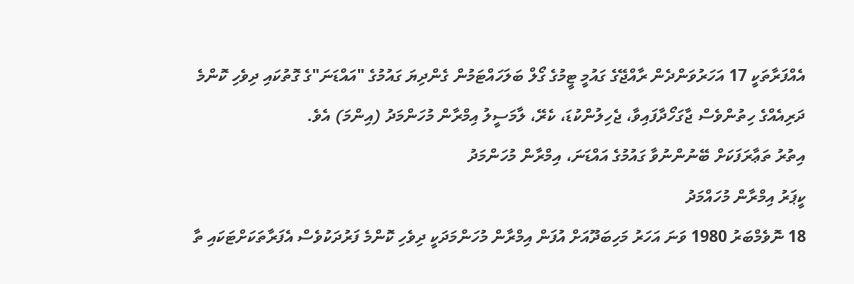އެއްފަރާތަކީ 17 އަހަރުވަންދެން ރާއްޖޭގެ ގައުމީ ޓީމުގެ ގޯލް ބަލަހައްޓަމުން ގެންދިޔަ ގައުމުގެ "އައްޑަނަ"ގެ ގޮތުކައި ދިވެހި ކޮންމެ ދަރިއެއްގެ ހިތުންވެސް ޖާގަހޯދާފައިވާ، ޖެހިލުންކުޑަ، ކެރޭ، ލާމަސީލު އިމްރާން މުހަންމަދު (އިންމަ) އެވެ.
އިތުރު ތަޢާރަފަކަށް ބޭނުންނުވާ ގައުމުގެ އައްޑަނަ، އިމްރާން މުހަންމަދު
ކީޕަރު އިމްރާން މުހައްމަދު
18 ނޮވެމްބަރު 1980 ވަނަ އަހަރު މަހިބަދޫއަށް އުފަން އިމްރާން މުހަންމަދަކީ ދިވެހި ކޮންމެ ފަރުދަކުވެސް އެފަރާތަކަށްޓަކައި ތާ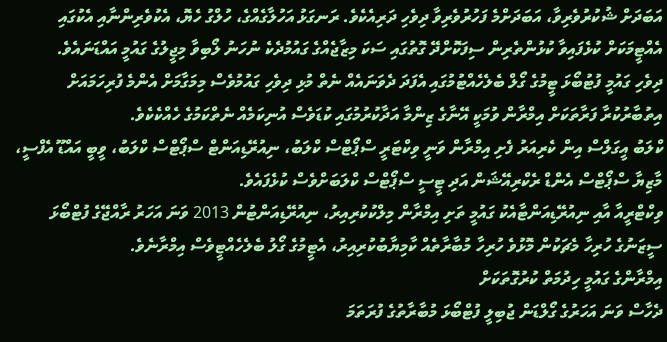އަބަދަށް ޝުކުރުވެރިވާ، އަބަދަށްމެ ފަހުރުވެރިވާ ދިވެހި ދަރިއެކެވެ. ރަނގަޅު އަހުލާގެއްގެ، ހުލްގު ހެޔޮ، އެކުވެރިންނާއި އެކުގައި އެއްޓީމަކަށް ކުޅެފައިވާ ކުޅުންތެރިން ސިފަކޮށްދޭ ގޮތުގައި ސަކަ މިޒާޖެއްގެ ގައުމުދެކެ ނުހަނު ލޯބިވާ މިޖީލުގެ ގައުމީ އައްޑަނައެވެ.
ދިވެހި ގައުމީ ފުޓުބޯޅަ ޓީމުގެ ގޯލް ބެލެހެއްޓުމުގައި އެފަދަ ދެވަނައެއް ނެތް މުޅި ދިވެހި ގައުމުވެސް މިމަގާމަށް އެންމެ ފުރިހަމައަށް އިތުބާރުކުރާ ފަރާތަކަށް އިމްރާން ވުމަކީ އޭނާގެ ޒިންމާ އަދާކުރުމުގައި ކުޑަވެސް އުނިކަމެއް ނެތްކަމުގެ ހެއްކެކެވެ.
ކްލަބު އީގަލްސް އިން ކެރިއަރު ފެށި އިމްރާން ވަނީ ވިކްޓަރީ ސްޕޯޓްސް ކްލަބު، ނިއުރޭޑިއަންޓް ސްޕޯޓްސް ކްލަބު، ވީބީ އައްޑޫ އެފްސީ، މާޒިޔާ ސްޕޯޓްސް އެންޑް ރެކްރިއޭޝަން އަދި ޓީސީ ސްޕޯޓްސް ކްލަބަށްވެސް ކުޅެފައެވެ.
ވިކްޓްރީއާ އާއި ނިއުރޭޑިއަންޓާއެކު ގައުމީ ތަށި އިމްރާން މިލްކުކުރިއިރު، ނިއުރޭޑިއަންޓުން 2013 ވަނަ އަހަރު ރާއްޖޭގެ ފުޓްބޯޅަ ސީޒަނުގެ ހުރިހާ މެޗަކުން މޮޅުވެ ހުރިހާ މުބާރާތެއް ކާމިޔާބުކުރިއިރު، އެޓީމުގެ ގޯލު ބެލެހެއްޓީވެސް އިމްރާނެވެ.
އިމްރާންގެ ގައުމީ ހިދުމަތް ކުރުގޮތަކަށް
ދެހާސް ވަނަ އަހަރުގެ ގޯލްޑަން ޖުބިލީ ފުޓްބޯޅަ މުބާރާތުގެ ފުރަތަމަ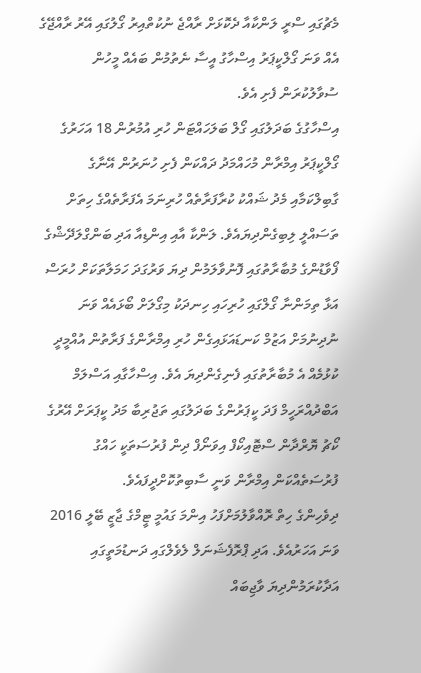މެޗުގައި ސްރީ ލަންކާއާ ދެކޮޅަށް ރާއްޖެ ނުކުތްއިރު ގޯލުގައި އޭރު ރާއްޖޭގެ އެއް ވަނަ ގޯލްކީޕަރު އިސްހާގު އީސާ ނެތުމުން ބައެއް މީހުން ސުވާލުކުރަން ފެށި އެވެ.
އިސްހާގުގެ ބަދަލުގައި ގޯލް ބަލަހައްޓަން ހުރި އުމުރުން 18 އަހަރުގެ ގޯލްކީޕަރު އިމްރާން މުހައްމަދު ދައްކަން ފެށި ހުނަރުން އޭނާގެ ގާބިލްކަމާއި މެދު ޝައްކު ކުރާފަރާތެއް ހުރިނަމަ އެފަރާތެއްގެ ހިތަށް ތަސައްލީ ލިބިގެންދިޔައެވެ. ލަންކާ އާއި އިންޑިއާ އަދި ބަންގްލަދޭޝްގެ ފޯވާޑުންގެ މުބާރާތުގައި ފޮނުވާލަމުން ދިޔަ ވަރުގަދަ ހަމަލާތަކަށް ހުރަސް އަޅާ ތިމަންނާ ގޯލްގައި ހުރިހައި ހިނދަކު މިގޯލަށް ބޯޅައެއް ވަނަ ނުދިނުމަށް އަޒުމް ކަނޑައަޅައިގެން ހުރި އިމްރާންގެ ފަރާތުން އުއްމީދީ ކުޅުމެއް އެ މުބާރާތުގައި ފެނިގެންދިޔަ އެވެ. އިސްހާގާއި އަސްލަމް އަބްދުއްރަހީމް ފަދަ ކީޕަރުންގެ ބަދަލުގައި ތަޖުރިބާ މަދު ކީޕަރަށް އޭރުގެ ކޯޗު ޔޮރްދާން ސްޓޮއިކޯފް އިވަނޯފް ދިން ފުރުސަތަކީ ހައްގު ފުރުސަތެއްކަން އިމްރާން ވަނީ ސާބިތުކޮށްދީފައެވެ.
ދިވެހިންގެ ހިތް ރޮއްވާލުމަށްފަހު އިންމަ ގައުމީ ޓީމްގެ ޖާޒީ ބޭލީ 2016 ވަނަ އަހަރުއެވެ. އަދި ޕްރޮފެޝަނަލް ލެވެލްގައި ދަނޑުމަތީގައި އަދާކުރަމުންދިޔަ ވާޖިބައް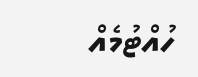ހުއްޓުމެއް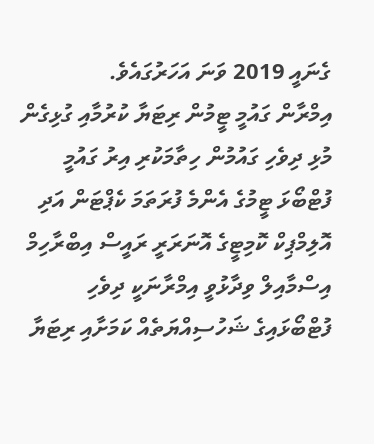ގެނައީ 2019 ވަނަ އަހަރުގައެވެ.
އިމްރާން ގައުމީ ޓީމުން ރިޓަޔާ ކުރުމާއި ގުޅިގެން މުޅި ދިވެހި ގައުމުން ހިތާމަކުރި އިރު ގައުމީ ފުޓްބޯޅަ ޓީމުގެ އެންމެ ފުރަތަމަ ކެޕްޓަން އަދި އޮލިމްޕިކް ކޮމިޓީގެ އޮނަރަރީ ރައީސް އިބްރާހިމް އިސްމާއިލް ވިދާޅުވީ އިމްރާނަކީ ދިވެހި ފުޓްބޯޅައިގެ ޝަހުސިއްޔަތެއް ކަމަށާއި ރިޓަޔާ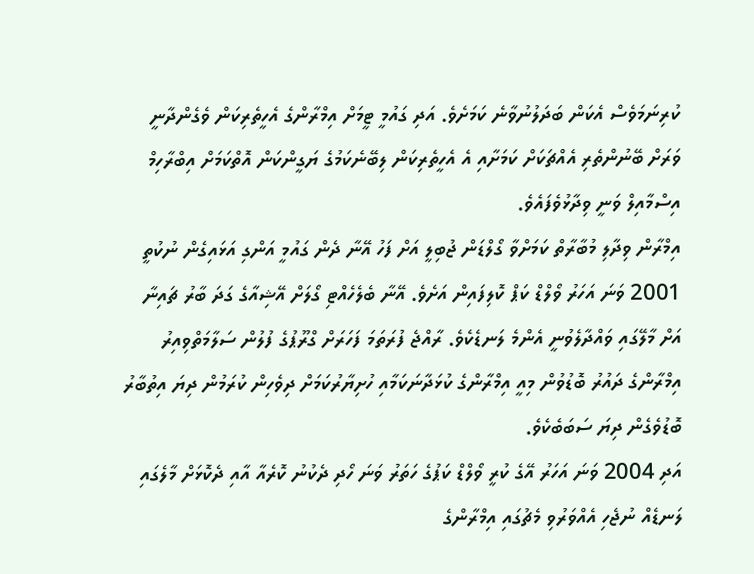ކުރިނަމަވެސް އެކަން ބަދަލުނުވާނެ ކަމަށެވެ. އަދި ގައުމީ ޓީމަށް އިމްރާންގެ އެހީތެރިކަން ވެގެންދާނީ ވަރަށް ބޭނުންތެރި އެއްޗަކަށް ކަމަށާއި އެ އެހީތެރިކަން ލިބޭނެކަމުގެ ޔަގީންކަން އޮތްކަމަށް އިބްރާހިމް އިސްމާއިލް ވަނީ ވިދާޅުވެފައެވެ.
އިމްރާން ވިދާލި މުބާރާތް ކަމަށްވާ ގޯލްޑަން ޖުބިލީ އަށް ފަހު އޭނާ ދެން ގައުމީ އަންގި އަޅައިގެން ނުކުތީ 2001 ވަނަ އަހަރު ވޯލްޑް ކަޕް ކޮލިފައިން އަށެވެ. އޭނާ ބެލެހެއްޓި ގޯލަށް އޭޝިއާގެ ގަދަ ބާރު ޗައިނާ އަށް މާލޭގައި ވައްދާލެވުނީ އެންމެ ލަނޑެކެވެ. ރާއްޖެ ފުރަތަމަ ފަހަރަށް ގްރޫޕުގެ ފުލުން ސަލާމަތްވިއިރު އިމްރާންގެ ދައުރު ބޮޑުވުން މިއީ އިމްރާންގެ ކުޅަދާނަކަމާއި ހުށިޔާރުކަމަށް ދިވެހިން ކުރަމުން ދިޔަ އިތުބާރު ބޮޑުވެގެން ދިޔަ ސަބަބެކެވެ.
އަދި 2004 ވަނަ އަހަރު އޭގެ ކުރީ ވޯލްޑް ކަޕުގެ ހަތަރު ވަނަ ހޯދި ދެކުނު ކޮރެއާ އާއި ދެކޮޅަށް މާލެގައި ލަނޑެއް ނުޖެހި އެއްވަރުވި މެޗުގައި އިމްރާންގެ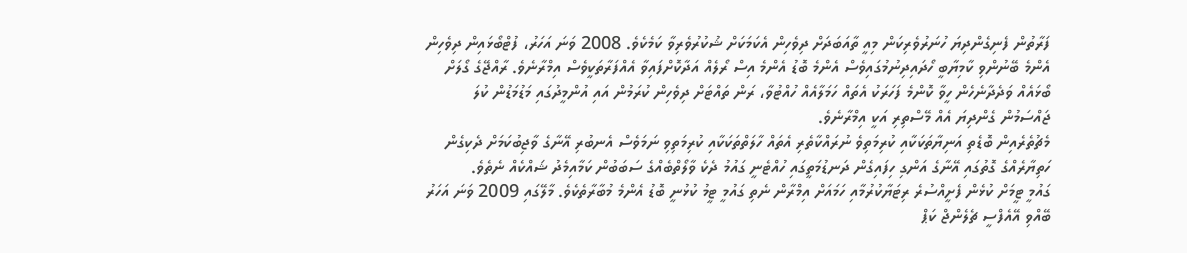ފަރާތުން ފެނިގެންދިޔަ ހުނަރުވެރިކަން މިއީ ތާއަބަދަށް ދިވެހިން އެކަމަކަށް ޝުކުރުވެރިވާ ކަމެކެވެ. 2008 ވަނަ އަހަރު، ފުޓްބޯޅައިން ދިވެހިން އެންމެ ބޭނުންވި ކާމިޔާބީ ހޯދައިދިނުމުގައިވެސް އެންމެ ބޮޑު އެންމެ އިސް ރޯލެއް އަދާކޮށްފައިވާ އެއްފަރާތަކީވެސް އިމްރާނެވެ. ރާއްޖޭގެ ގޯލަށް ބޯޅައެއް ވަދެދާނެހެން ހީވާ ކޮންމެ ފަހަރަކު އެތައް ހަމަލާއެއް ހުއްޓުވާ، ރަން ތައްޓަށް ދިވެހިން ކުރަމުން އައި އުންމީދުގައި މަޑުމަޑުން ކުލަ ޖައްސަމުން ގެންދިޔަ އެއް މޭސްތިރި އަކީ އިމްރާނެވެ.
މެޗުތެރެއިން ބޮޑެތި އަނިޔާތަކަކާއި ކުރިމަތިވެ ނުރައްކާތެރި އެތައް ހާލަތްތަކަކާއި ކުރިމަތިވި ނަމަވެސް އެނބުރި އޭނާގެ ވާޖިބުކަމަށް ދެކިގެން ހަތިޔާރެއްގެ ގޮތުގައި އޭނާގެ އަންގި ހިފައިގެން ދަނޑުމަތީގައި ހުއްޓެނީ ގައުމު ދެކެ ވާލޯތްބެއްގެ ސަބަބުން ކަމާއިމެދު ޝައްކެއް ނެތެވެ.
ގައުމީ ޓީމަށް ކުޅެން ފެށީއްސުރެ ރިޓަޔާކުރުމާއި ހަމައަށް އިމްރާން ނެތި ގައުމީ ޓީމު ކުޅުނީ ބޮޑު އެންމެ މުބާރާތެކެވެ. މާލޭގައި 2009 ވަނަ އަހަރު ބޭއްވި އޭއެފްސީ ޗެލެންޖް ކަޕް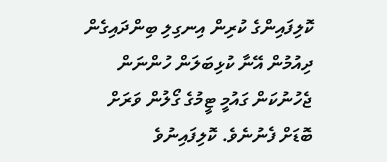ކޮލިފައިންގެ ކުރިން އިނގިލި ބިންދައިގެން ދިއުމުން އޭނާ ކުޅިބަލަން ހުންނަން ޖެހުނުކަން ގައުމީ ޓީމުގެ ގޯލުން ވަރަށް ބޮޑަށް ފެނުނެވެ. ކޮލިފައިނުވެ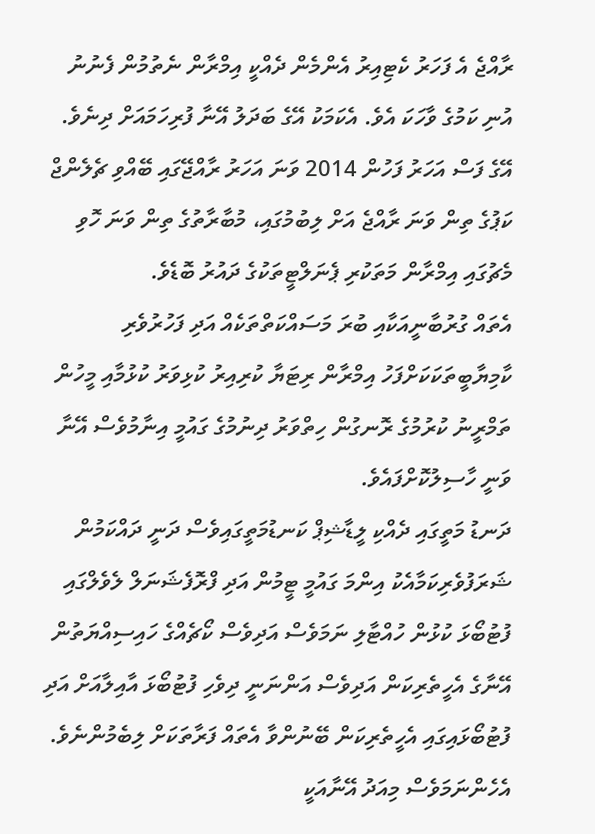ރާއްޖެ އެ ފަހަރު ކެޓިއިރު އެންމެން ދެއްކީ އިމްރާން ނެތުމުން ފެނުނު އުނި ކަމުގެ ވާހަކަ އެވެ. އެކަމަކު އޭގެ ބަދަލު އޭނާ ފުރިހަމައަށް ދިނެވެ. އޭގެ ފަސް އަހަރު ފަހުން 2014 ވަނަ އަހަރު ރާއްޖޭގައި ބޭއްވި ޗެލެންޖް ކަޕުގެ ތިން ވަނަ ރާއްޖެ އަށް ލިބުމުގައި، މުބާރާތުގެ ތިން ވަނަ ހޮވި މެޗުގައި އިމްރާން މަތަކުރި ޕެނަލްޓީތަކުގެ ދައުރު ބޮޑެވެ.
އެތައް ގުރުބާނީއަކާއި ބުރަ މަސައްކަތްތަކެއް އަދި ފަހުރުވެރި ކާމިޔާބީތަކަކަށްފަހު އިމްރާން ރިޓަޔާ ކުރިއިރު ކުޅިވަރު ކުޅުމާއި މީހުން ތަމްރީނު ކުރުމުގެ ރޮނގުން ހިތްވަރު ދިނުމުގެ ގައުމީ އިނާމުވެސް އޭނާ ވަނީ ހާސިލުކޮށްފައެވެ.
ދަނޑު މަތީގައި ދެއްކި ލީޑާޝިޕް ކަނޑުމަތީގައިވެސް ދަނީ ދައްކަމުން
ޝަރަފުވެރިކަމާއެކު އިންމަ ގައުމީ ޓީމުން އަދި ފްރޮފެޝަނަލް ލެވެލްގައި ފުޓުބޯޅަ ކުޅުން ހުއްޓާލި ނަމަވެސް އަދިވެސް ކޯޗެއްގެ ހައިސިއްޔަތުން އޭނާގެ އެހީތެރިކަން އަދިވެސް އަންނަނީ ދިވެހި ފުޓުބޯޅަ އާއިލާއަށް އަދި ފުޓުބޯޅައިގައި އެހީތެރިކަން ބޭނުންވާ އެތައް ފަރާތަކަށް ލިބެމުންނެވެ. އެހެންނަމަވެސް މިއަދު އޭނާއަކީ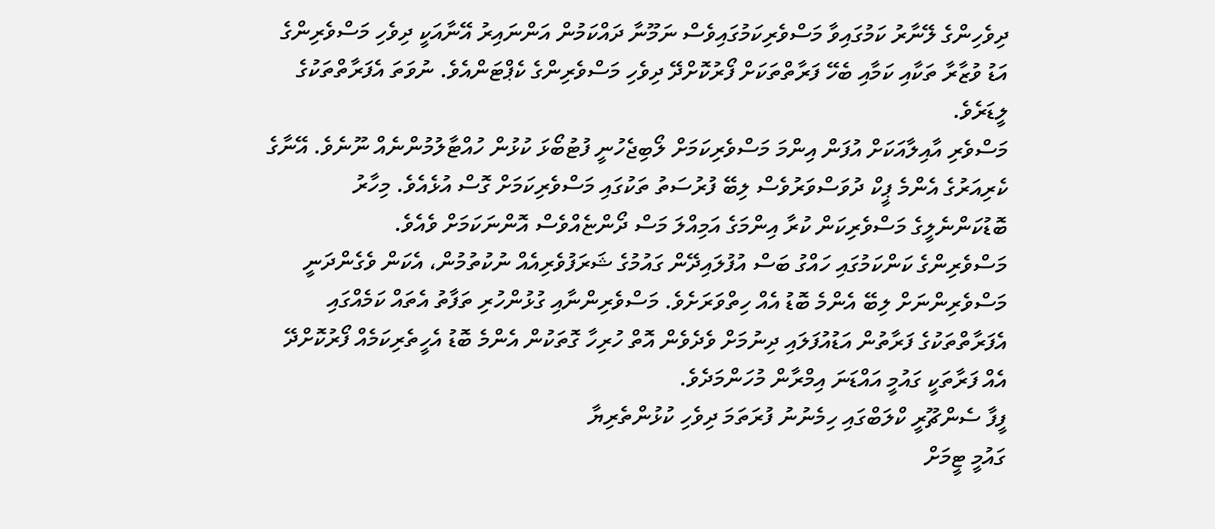ދިވެހިންގެ ލޭނާރު ކަމުގައިވާ މަސްވެރިކަމުގައިވެސް ނަމޫނާ ދައްކަމުން އަންނައިރު އޭނާއަކީ ދިވެހި މަސްވެރިންގެ އަޑު ވުޒާރާ ތަކާއި ކަމާއި ބެހޭ ފަރާތްތަކަށް ފޯރުކޮށްދޭ ދިވެހި މަސްވެރިންގެ ކެޕްޓަންއެވެ. ނުވަތަ އެފަރާތްތަކުގެ ލީޑަރެވެ.
މަސްވެރި އާއިލާއަކަށް އުފަން އިންމަ މަސްވެރިކަމަށް ލޯބިޖެހުނީ ފުޓުބޯޅަ ކުޅުން ހުއްޓާލުމުންނެއް ނޫނެވެ. އޭނާގެ ކެރިއަރުގެ އެންމެ ޕީކް ދުވަސްވަރުވެސް ލިބޭ ފުރުސަތު ތަކުގައި މަސްވެރިކަމަށް ގޮސް އުޅެއެވެ. މިހާރު ބޮޑުކަންނެލީގެ މަސްވެރިކަން ކުރާ އިންމަގެ އަމިއްލަ މަސް ދޯންޏެއްވެސް އޮންނަކަމަށް ވެއެވެ.
މަސްވެރިންގެ ކަންކަމުގައި ހައްގު ބަސް އުފުލައިދޭން ގައުމުގެ ޝަރަފުވެރިއެއް ނުކުތުމުން، އެކަން ވެގެންދަނީ މަސްވެރިންނަށް ލިބޭ އެންމެ ބޮޑު އެއް ހިތްވަރަށެވެ. މަސްވެރިންނާއި ގުޅުންހުރި ތަފާތު އެތައް ކަމެއްގައި އެފަރާތްތަކުގެ ފަރާތުން އަޑުއުފަލައި ދިނުމަށް ވެދެވެން އޮތް ހުރިހާ ގޮތަކުން އެންމެ ބޮޑު އެހީތެރިކަމެއް ފޯރުކޮށްދޭ އެއް ފަރާތަކީ ގައުމީ އައްޑަނަ އިމްރާން މުހަންމަދެވެ.
ފީފާ ސެންޗޫރީ ކްލަބްގައި ހިމެނުނު ފުރަތަމަ ދިވެހި ކުޅުންތެރިޔާ
ގައުމީ ޓީމަށް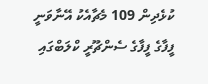ކުޅެދިން 109 މެޗާއެކު އޭނާވަނީ ފީފާގެ ފީފާގެ ސެންޗޫރީ ކްލަބްގައި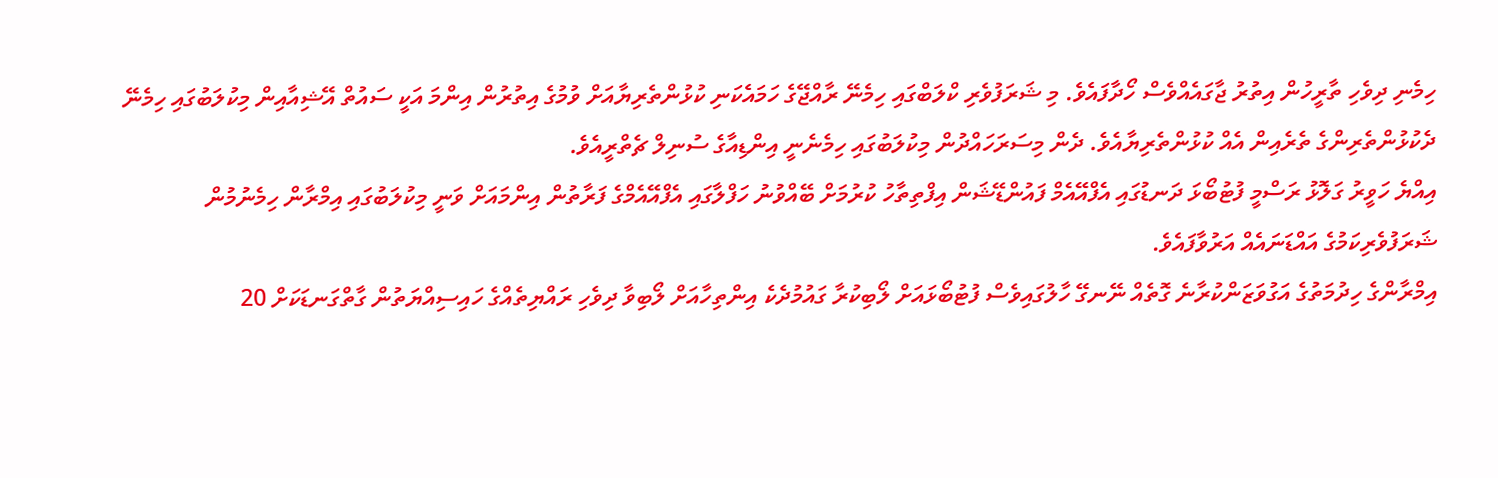ހިމެނި ދިވެހި ތާރީހުން އިތުރު ޖާގައެއްވެސް ހޯދާފައެވެ. މި ޝަރަފުވެރި ކްލަބްގައި ހިމެނޭ ރާއްޖޭގެ ހަމައެކަނި ކުޅުންތެރިޔާއަށް ވުމުގެ އިތުރުން އިންމަ އަކީ ސައުތް އޭޝިއާއިން މިކުލަބުގައި ހިމެނޭ ދެކުޅުންތެރިންގެ ތެރެއިން އެއް ކުޅުންތެރިޔާއެވެ. ދެން މިސަރަހައްދުން މިކުލަބުގައި ހިމެނެނީ އިންޑިއާގެ ސުނިލް ޗެތްރީއެވެ.
އިއްޔެ ހަވީރު ގަލޮޅު ރަސްމީ ފުޓުބޯޅަ ދަނޑުގައި އެފްއޭއެމް ފައުންޑޭޝަން އިފްތިތާހު ކުރުމަށް ބޭއްވުނު ހަފްލާގައި އެފްއޭއެމްގެ ފަރާތުން އިންމައަށް ވަނީ މިކުލަބުގައި އިމްރާން ހިމެނުމުން ޝަރަފުވެރިކަމުގެ އައްޑަނައެއް އަރުވާފައެވެ.
އިމްރާންގެ ހިދުމަތުގެ އަގުވަޒަންކުރާނެ ގޮތެއް ނޭނގޭ ހާލުގައިވެސް ފުޓުބޯޅައަށް ލޯބިކުރާ ގައުމުދެކެ އިންތިހާއަށް ލޯބިވާ ދިވެހި ރައްޔިތެއްގެ ހައިސިއްޔަތުން ގާތްގަނޑަކަށް 20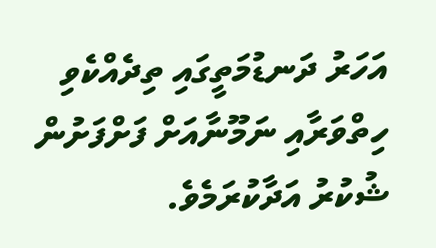އަހަރު ދަނޑުމަތީގައި ތިދެއްކެވި ހިތްވަރާއި ނަމޫނާއަށް ފަށްފަށުން ޝުކުރު އަދާކުރަމެވެ.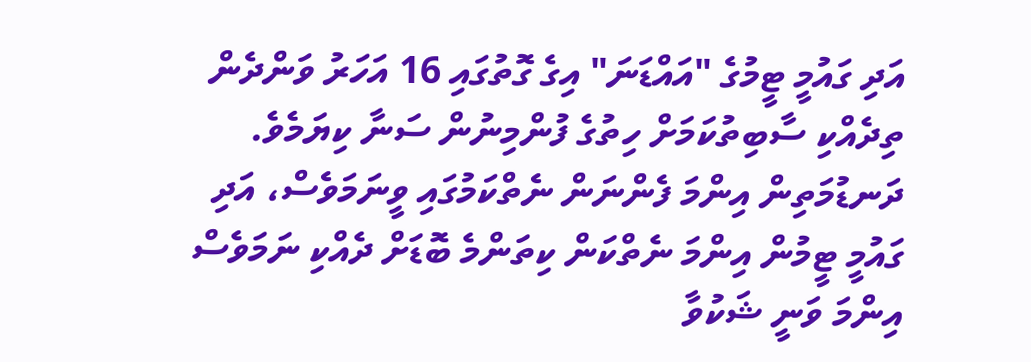އަދި ގައުމީ ޓީމުގެ "އައްޑަނަ" އިގެ ގޮތުގައި 16 އަހަރު ވަންދެން ތިދެއްކި ސާބިތުކަމަށް ހިތުގެ ފުންމިނުން ސަނާ ކިޔަމެވެ. ދަނޑުމަތިން އިންމަ ފެންނަން ނެތްކަމުގައި ވީނަމަވެސް، އަދި ގައުމީ ޓީމުން އިންމަ ނެތްކަން ކިތަންމެ ބޮޑަށް ދެއްކި ނަމަވެސް އިންމަ ވަނީ ޝަކުވާ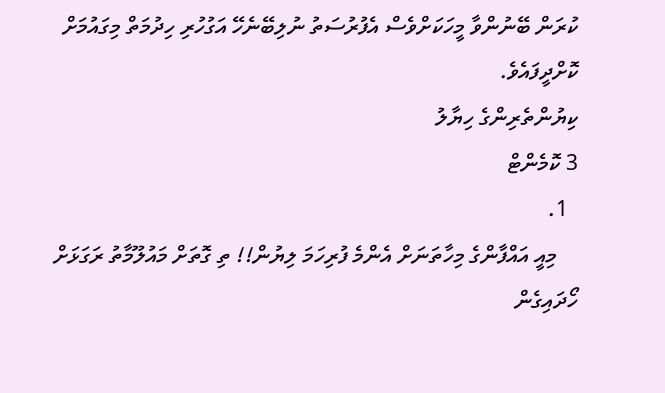ކުރަން ބޭނުންވާ މީހަކަށްވެސް އެފުރުސަތު ނުލިބޭނެހޭ އަގުހުރި ހިދުމަތް މިގައުމަށް ކޮށްދީފައެވެ.
ކިޔުންތެރިންގެ ހިޔާލު
3 ކޮމެންޓް
  1.
    މިއީ އައްފާންގެ މިހާތަނަށް އެންމެ ފުރިހަމަ ލިޔުން!! ތި ގޮތަށް މައުލޫމާތު ރަގަޅަށް ހޯދައިގެން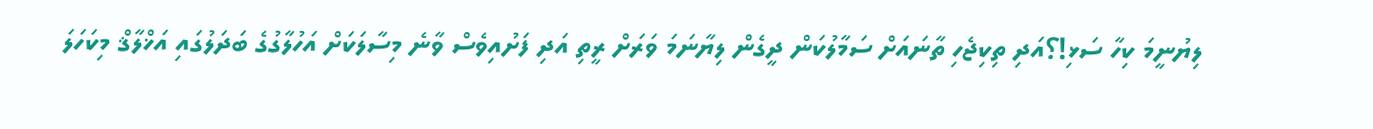ލިޔުނީމަ ކިހާ ސަޅި!؟އަދި ތިކިޖެހި ތާނައަށް ސަމާލުކަން ދީގެން ލިޔާނަމަ ވަރަށް ރީތި އަދި ފަށުއިވެސް ވާނެ މިސާލަކަށް އަހުލާގުގެ ބަދަލުގައި އަޚްލާޤް މިކަހަލަ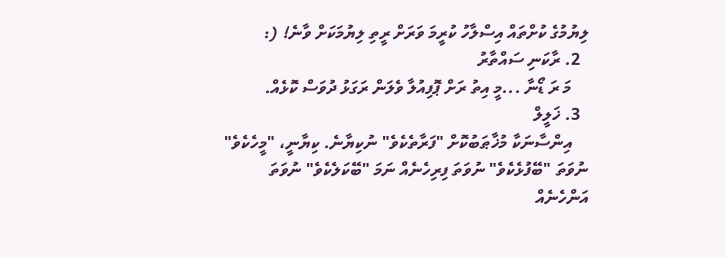ލިޔުމުގެ ކުށްތައް އިސްލާހު ކުރީމަ ވަރަށް ރީތި ލިޔުމަކަށް ވާނެ! (:
  2. ރާކަނި ސައްތާރު
    މަ ރަ ޑޯނާ ...މީ އިތު ރަށް ޕޮފިއުލާ ވެލަން ރަގަޅު ދުވަސް ކޮޅެއް.
  3. ޚަލީލް
    އިންސާނަކާ މުޚާޠަބުކޮށް "ފަރާތެކެވެ" ނުކިޔާނެ. ކިޔާނީ، "މީހެކެވެ" ނުވަތަ "ބޭފުޅެކެވެ" ނުވަތަ ފިރިހެނެއް ނަމަ "ބޭކަލެކެވެ" ނުވަތަ އަންހެނެއް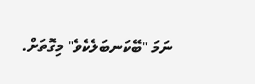ނަމަ "ބޭކަނބަލެކެވެ" މިގޮތަށް.